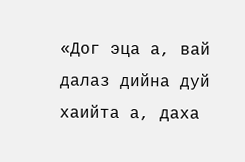«Дог эца а, вай далаз дийна дуй хаийта а, даха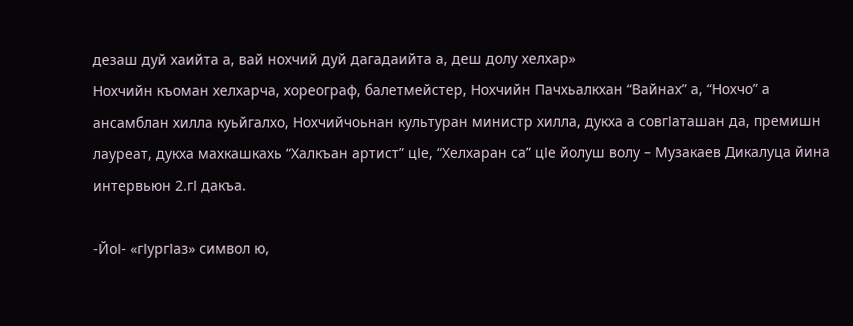дезаш дуй хаийта а, вай нохчий дуй дагадаийта а, деш долу хелхар»
Нохчийн къоман хелхарча, хореограф, балетмейстер, Нохчийн Пачхьалкхан “Вайнах” а, “Нохчо” а ансамблан хилла куьйгалхо, Нохчийчоьнан культуран министр хилла, дукха а совгІаташан да, премишн лауреат, дукха махкашкахь “Халкъан артист” цІе, “Хелхаран са” цІе йолуш волу – Музакаев Дикалуца йина интервьюн 2.гІ дакъа.

-ЙоІ- «гІургІаз» символ ю,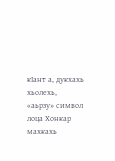кІант а, дукхахь хьолехь, «аьрзу» символ лоца Хонкар махкахь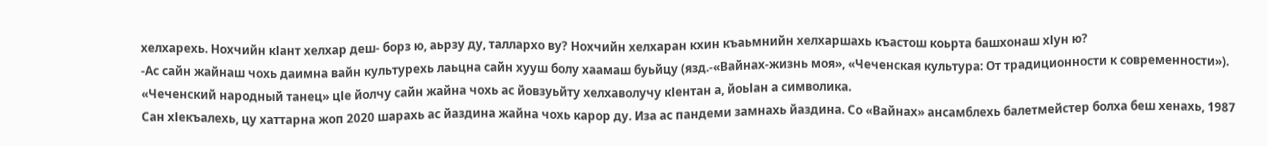хелхарехь. Нохчийн кІант хелхар деш- борз ю, аьрзу ду, таллархо ву? Нохчийн хелхаран кхин къаьмнийн хелхаршахь къастош коьрта башхонаш хІун ю?
-Ас сайн жайнаш чохь даимна вайн культурехь лаьцна сайн хууш болу хаамаш буьйцу (язд.-«Вайнах-жизнь моя», «Чеченская культура: От традиционности к современности»). «Чеченский народный танец» цІе йолчу сайн жайна чохь ас йовзуьйту хелхаволучу кІентан а, йоьІан а символика.
Сан хІекъалехь, цу хаттарна жоп 2020 шарахь ас йаздина жайна чохь карор ду. Иза ас пандеми замнахь йаздина. Со «Вайнах» ансамблехь балетмейстер болха беш хенахь, 1987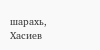шарахь, Хасиев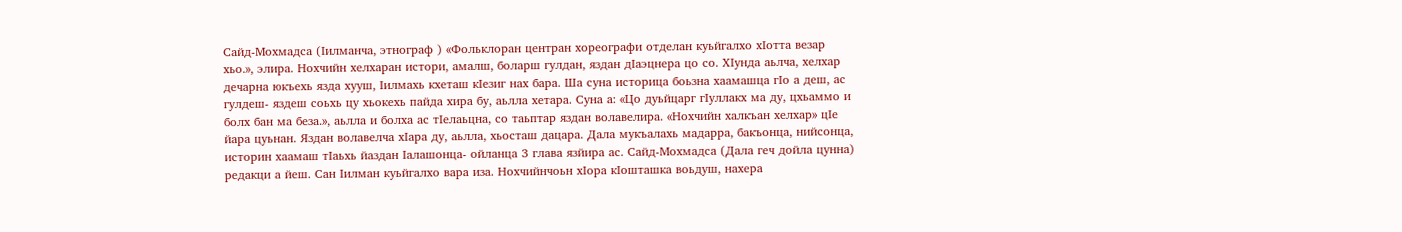Сайд-Мохмадса (Іилманча, этнограф ) «Фольклоран центран хореографи отделан куьйгалхо хІотта везар хьо.», элира. Нохчийн хелхаран истори, амалш, боларш гулдан, яздан дІаэцнера цо со. ХІунда аьлча, хелхар дечарна юкъехь язда хууш, Іилмахь кхеташ кІезиг нах бара. Ша суна историца боьзна хаамашца гІо а деш, ас гулдеш- яздеш соьхь цу хьокехь пайда хира бу, аьлла хетара. Суна а: «Цо дуьйцарг гІуллакх ма ду, цхьаммо и болх бан ма беза.», аьлла и болха ас тІелаьцна, со таьптар яздан волавелира. «Нохчийн халкъан хелхар» цІе йара цуьнан. Яздан волавелча хІара ду, аьлла, хьосташ дацара. Дала мукъалахь мадарра, бакъонца, нийсонца, историн хаамаш тІаьхь йаздан Іалашонца- ойланца 3 глава язйира ас. Сайд-Мохмадса (Дала геч дойла цунна) редакци а йеш. Сан Іилман куьйгалхо вара иза. Нохчийнчоьн хІора кІошташка воьдуш, нахера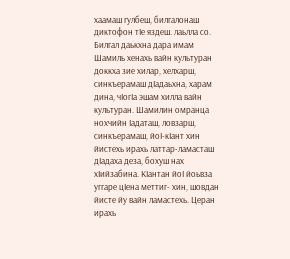хаамаш гулбеш, билгалонаш диктофон тІе яздеш. лаьлла со. Билгал даькхна дара имам Шамиль хенахь вайн культуран доккха зие хилар, хелхарш, синкъерамаш дІадаьхна, харам дина, чІогІа эшам хилла вайн культуран. Шамилин омранца нохчийн Іадаташ, ловзарш, синкъерамаш, йоІ-кІант хин йистехь ирахь латтар-ламасташ дІадаха деза, бохуш нах хІийзабина. КІантан йоІ йоьвза уггаре цІена меттиг- хин, шовдан йисте йу вайн ламастехь. Церан ирахь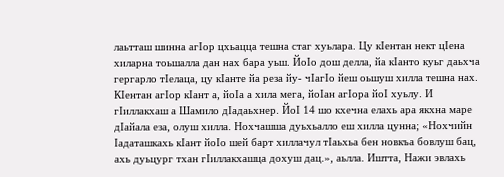лаьтташ шинна агІор цхьацца тешна стаг хуьлара. Цу кІентан нект цІена хиларна тоьшалла дан нах бара уьш. ЙоІо дош делла, йа кІанто куьг даьхча гергарло тІелаца, цу кІанте йа реза йу- чІагІо йеш оьшуш хилла тешна нах. КІентан агІор кІант а, йоІа а хила мега, йоІан агІора йоІ хуьлу. И гІиллакхаш а Шамило дІадаьхнер. ЙоІ 14 шо кхечна елахь ара якхна маре дІайала еза, олуш хилла. Нохчашша дуьхьалло еш хилла цунна; «Нохчийн Іадаташкахь кІант йоІо шей барт хиллачул тІаьхьа бен новкъа бовлуш бац, ахь дуьцург тхан гІиллакхашца дохуш дац.», аьлла. Иштта, Нажи эвлахь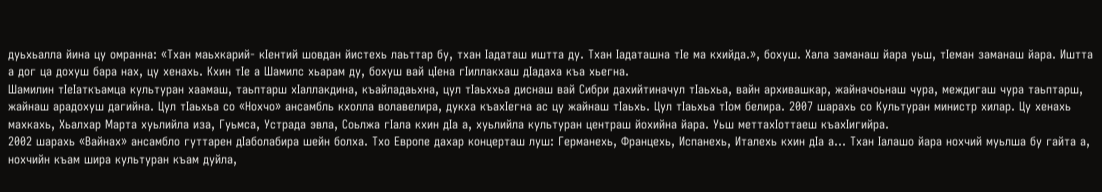дуьхьалла йина цу омранна: «Тхан маьхкарий- кІентий шовдан йистехь лаьттар бу, тхан Іадаташ иштта ду. Тхан Іадаташна тІе ма кхийда.», бохуш. Хала заманаш йара уьш, тІеман заманаш йара. Иштта а дог ца дохуш бара нах, цу хенахь. Кхин тІе а Шамилс хьарам ду, бохуш вай цІена гІиллакхаш дІадаха къа хьегна.
Шамилин тІеІаткъамца культуран хаамаш, таьптарш хІаллакдина, къайладаьхна, цул тІаьххьа диснаш вай Сибри дахийтиначул тІаьхьа, вайн архивашкар, жайначоьнаш чура, междигаш чура таьптарш, жайнаш арадохуш дагийна. Цул тІаьхьа со «Нохчо» ансамбль кхолла волавелира, дукха къахІегна ас цу жайнаш тІаьхь. Цул тІаьхьа тІом белира. 2007 шарахь со Культуран министр хилар. Цу хенахь махкахь, Хьалхар Марта хуьлийла иза, Гуьмса, Устрада эвла, Соьлжа гІала кхин дІа а, хуьлийла культуран центраш йохийна йара. Уьш меттахІоттаеш къахІигийра.
2002 шарахь «Вайнах» ансамбло гуттарен дІаболабира шейн болха. Тхо Европе дахар концерташ луш: Германехь, Францехь, Испанехь, Италехь кхин дІа а… Тхан Іалашо йара нохчий муьлша бу гайта а, нохчийн къам шира культуран къам дуйла,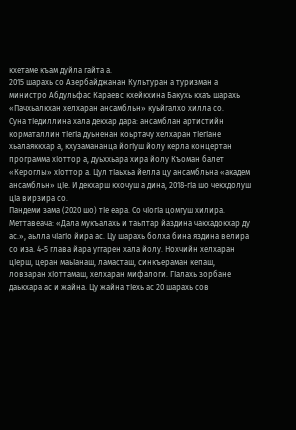кхетаме къам дуйла гайта а.
2015 шарахь со Азербайджанан Культуран а туризман а министро Абдульфас Караевс кхейкхина Бакухь кхаъ шарахь «Пачхьалкхан хелхаран ансамбльн» куьйгалхо хилла со.
Суна тІедиллина хала декхар дара: ансамблан артистийн корматаллин тІегІа дуьненан коьртачу хелхаран тІегІане хьалаяккхар а, кхузамананца йогІуш йолу керла концертан программа хІоттор а, дуьххьара хира йолу Къоман балет «Кероглы» хІоттор а. Цул тІаьхьа йелла цу ансамбльна «академ ансамбльн» цІе. И декхарш кхочуш а дина, 2018-гІа шо чекхдолуш цІа вирзира со.
Пандеми зама (2020 шо) тІе еара. Со чІогІа цомгуш хилира. Меттавеача: «Дала мукъалахь и таьптар йаздина чакхадокхар ду ас.», аьлла чІагІо йира ас. Цу шарахь болха бина яздина велира со иза. 4-5 глава йара уггарен хала йолу. Нохчийн хелхаран цІерш, церан маьІанаш, ламасташ, синкъераман кепаш, ловзаран хІоттамаш, хелхаран мифалоги. ГІалахь зорбане даькхара ас и жайна. Цу жайна тІехь ас 20 шарахь сов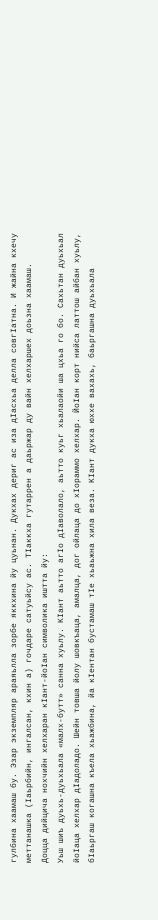гулбина хаамаш бу. Эзар экземпляр араяьлла зорбе яккхина йу цуьнан. Дукхах дериг ас иза дІасхьа делла совгІатна. И жайна кхечу меттанашка (Іаьрбийн, ингалсан, кхин а) гочдаре сатуьйсу ас. ТІаккха гутаррен а даьржар ду вайн хелхаршех доьзна хаамаш.
Доцца дийцича нохчийн хелхаран кІант-йоІан символика иштта йу:
Уьш шиъ дуьхь-дуьхьала «малх-бутт» санна хуьлу. КІант аьтто агІо дІаволало, аьтто куьг хьалаойи ша цхьа го бо. Сахьтан дуьхьал йоІаца хелхар дІадоладо. Шейн товша йолу шовкъаца, амалца, дог ойлаца до хІораммо хелхар. ЙоІан корт нийса латтош айбан хуьлу, бІаьргаш когашна къела хьажбина, йа кІентан бустамаш тІе хьаьжна хила веза. КІант дукха юххе вахахь, баьргашна дуьхьала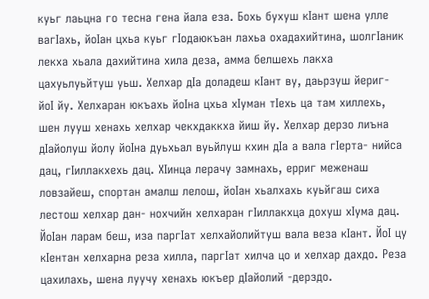куьг лаьцна го тесна гена йала еза. Бохь бухуш кІант шена улле вагІахь, йоІан цхьа куьг гІодаюкъан лахьа охадахийтина, шолгІаник лекха хьала дахийтина хила деза, амма белшехь лакха цахуьлуьйтуш уьш. Хелхар дІа доладеш кІант ву, даьрзуш йериг- йоІ йу. Хелхаран юкъахь йоІна цхьа хІуман тІехь ца там хиллехь, шен лууш хенахь хелхар чекхдаккха йиш йу. Хелхар дерзо лиъна дІайолуш йолу йоІна дуьхьал вуьйлуш кхин дІа а вала гІерта- нийса дац, гІиллакхехь дац. ХІинца лерачу замнахь, ерриг меженаш ловзайеш, спортан амалш лелош, йоІан хьалхахь куьйгаш сиха лестош хелхар дан- нохчийн хелхаран гІиллакхца дохуш хІума дац. ЙоІан ларам беш, иза паргІат хелхайолийтуш вала веза кІант. ЙоІ цу кІентан хелхарна реза хилла, паргІат хилча цо и хелхар дахдо. Реза цахилахь, шена луучу хенахь юкъер дІайолий -дерздо.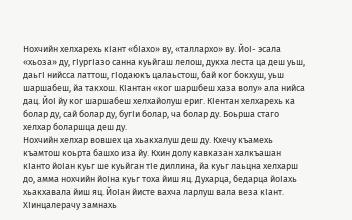Нохчийн хелхарехь кІант «бІахо» ву, «таллархо» ву. ЙоІ- эсала «хьоза» ду, гІургІазо санна куьйгаш лелош, дукха леста ца деш уьш, даьгІ нийсса латтош, гІодаюкъ цалаьстош, бай ког бокхуш, уьш шаршабеш, йа такхош. КІантан «ког шаршбеш хаза волу» ала нийса дац. ЙоІ йу ког шаршабеш хелхайолуш ериг. КІентан хелхарехь ка болар ду, сай болар ду, бугІи болар, ча болар ду. Боьрша стаго хелхар боларшца деш ду.
Нохчийн хелхар вовшех ца хьакхалуш деш ду. Кхечу къамехь къамтош коьрта башхо иза йу. Кхин долу кавказан халкъашан кІанто йоІан куьг ше куьйган тІе диллина, йа куьг лаьцна хелхарш до, амма нохчийн йоІна куьг тоха йиш яц. Духарца, бедарца йоІахь хьакхавала йиш яц. ЙоІан йисте вахча ларлуш вала веза кІант. ХІинцалерачу замнахь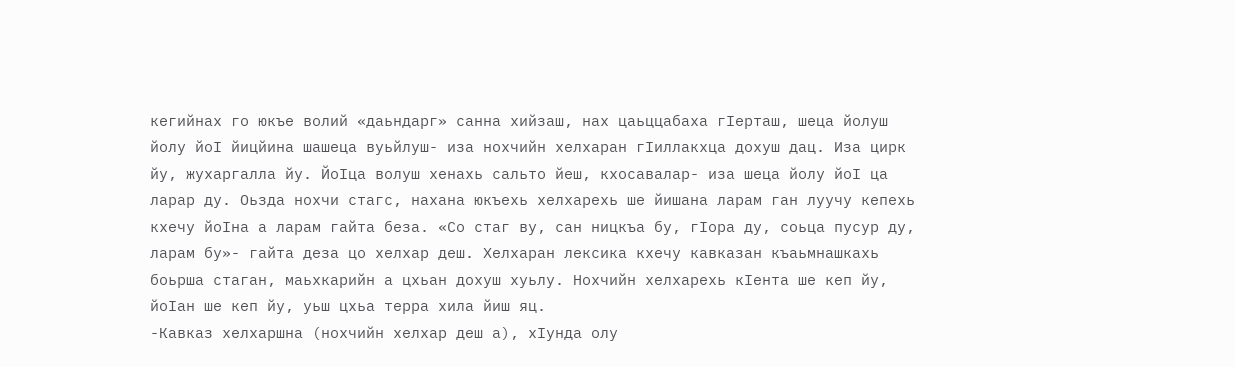кегийнах го юкъе волий «даьндарг» санна хийзаш, нах цаьццабаха гІерташ, шеца йолуш йолу йоІ йицйина шашеца вуьйлуш- иза нохчийн хелхаран гІиллакхца дохуш дац. Иза цирк йу, жухаргалла йу. ЙоІца волуш хенахь сальто йеш, кхосавалар- иза шеца йолу йоІ ца ларар ду. Оьзда нохчи стагс, нахана юкъехь хелхарехь ше йишана ларам ган луучу кепехь кхечу йоІна а ларам гайта беза. «Со стаг ву, сан ницкъа бу, гІора ду, соьца пусур ду, ларам бу»- гайта деза цо хелхар деш. Хелхаран лексика кхечу кавказан къаьмнашкахь боьрша стаган, маьхкарийн а цхьан дохуш хуьлу. Нохчийн хелхарехь кІента ше кеп йу, йоІан ше кеп йу, уьш цхьа терра хила йиш яц.
-Кавказ хелхаршна (нохчийн хелхар деш а), хІунда олу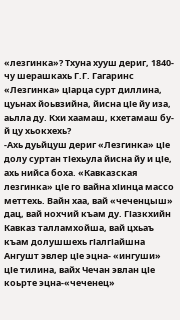«лезгинка»? Тхуна хууш дериг, 1840-чу шерашкахь Г.Г. Гагаринс «Лезгинка» цІарца сурт диллина, цуьнах йоьвзийна, йисна цІе йу иза, аьлла ду. Кхи хаамаш, кхетамаш бу-й цу хьокхехь?
-Ахь дуьйцуш дериг «Лезгинка» цІе долу суртан тІехьула йисна йу и цІе, ахь нийса боха. «Кавказская лезгинка» цІе го вайна хІинца массо меттехь. Вайн хаа, вай «чеченцыш» дац, вай нохчий къам ду. ГІазкхийн Кавказ талламхойша, вай цхьаъ къам долушшехь гІалгІайшна Ангушт эвлер цІе эцна- «ингуши» цІе тилина, вайх Чечан эвлан цІе коьрте эцна-«чеченец»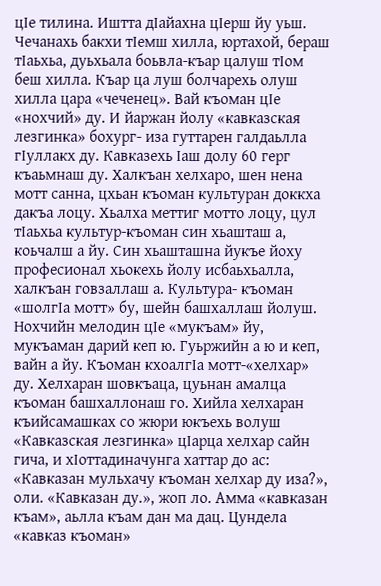цІе тилина. Иштта дІайахна цІерш йу уьш. Чечанахь бакхи тІемш хилла, юртахой, бераш тІаьхьа, дуьхьала боьвла-къар цалуш тІом беш хилла. Къар ца луш болчарехь олуш хилла цара «чеченец». Вай къоман цІе «нохчий» ду. И йаржан йолу «кавказская лезгинка» бохург- иза гуттарен галдаьлла гІуллакх ду. Кавказехь Іаш долу 60 герг къаьмнаш ду. Халкъан хелхаро, шен нена мотт санна, цхьан къоман культуран доккха дакъа лоцу. Хьалха меттиг мотто лоцу, цул тІаьхьа культур-къоман син хьашташ а, коьчалш а йу. Син хьашташна йукъе йоху професионал хьокехь йолу исбаьхьалла, халкъан говзаллаш а. Культура- къоман «шолгІа мотт» бу, шейн башхаллаш йолуш. Нохчийн мелодин цІе «мукъам» йу, мукъаман дарий кеп ю. Гуьржийн а ю и кеп, вайн а йу. Къоман кхоалгІа мотт-«хелхар» ду. Хелхаран шовкъаца, цуьнан амалца къоман башхаллонаш го. Хийла хелхаран къийсамашках со жюри юкъехь волуш «Кавказская лезгинка» цІарца хелхар сайн гича, и хІоттадиначунга хаттар до ас: «Кавказан мульхачу къоман хелхар ду иза?», оли. «Кавказан ду.», жоп ло. Амма «кавказан къам», аьлла къам дан ма дац. Цундела «кавказ къоман»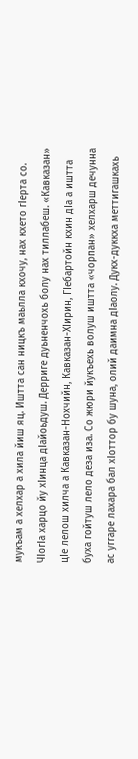мукъам а хелхар а хила йиш яц. Иштта сан ницкъ маьлла кхочу, нах кхето гІерта со. ЧІогІа харцо йу хІинца дІайоьдуш. Дерриге дуьненчохь болу нах тиллабеш. «Кавказан» цІе лелош хилча а Кавказан-Нохчийн, Кавказан-ХІирин, ГІебартойн кхин дІа а иштта буха гойтуш лело деза иза. Со жюри йукъехь волуш иштта «чорпан» хелхарш дечунна ас уггаре лахара бал хІоттор бу шуна, олий даимна дІаолу. Дукх-дуккха меттигашкахь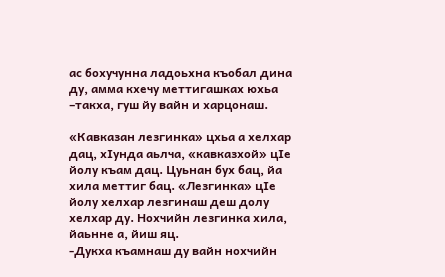ас бохучунна ладоьхна къобал дина ду, амма кхечу меттигашках юхьа –такха, гуш йу вайн и харцонаш.

«Кавказан лезгинка» цхьа а хелхар дац, хІунда аьлча, «кавказхой» цІе йолу къам дац. Цуьнан бух бац, йа хила меттиг бац. «Лезгинка» цІе йолу хелхар лезгинаш деш долу хелхар ду. Нохчийн лезгинка хила, йаьнне а, йиш яц.
-Дукха къамнаш ду вайн нохчийн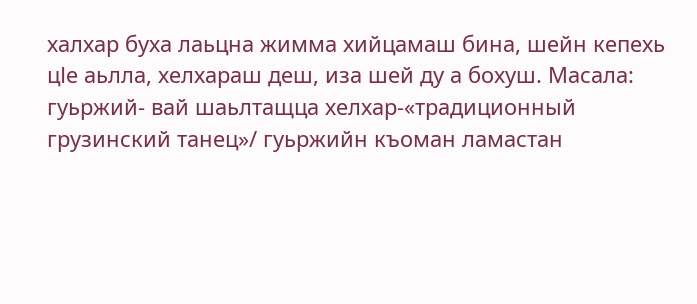халхар буха лаьцна жимма хийцамаш бина, шейн кепехь цІе аьлла, хелхараш деш, иза шей ду а бохуш. Масала: гуьржий- вай шаьлтащца хелхар-«традиционный грузинский танец»/ гуьржийн къоман ламастан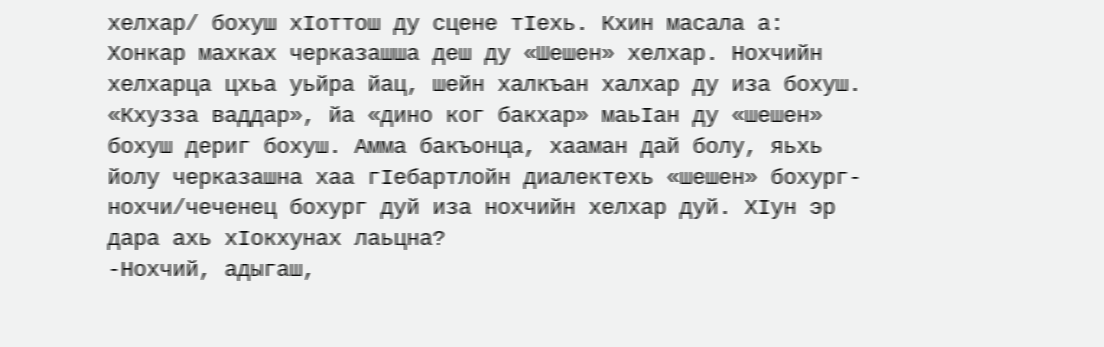хелхар/ бохуш хІоттош ду сцене тІехь. Кхин масала а: Хонкар махках черказашша деш ду «Шешен» хелхар. Нохчийн хелхарца цхьа уьйра йац, шейн халкъан халхар ду иза бохуш. «Кхузза ваддар», йа «дино ког бакхар» маьІан ду «шешен» бохуш дериг бохуш. Амма бакъонца, хааман дай болу, яьхь йолу черказашна хаа гІебартлойн диалектехь «шешен» бохург- нохчи/чеченец бохург дуй иза нохчийн хелхар дуй. ХІун эр дара ахь хІокхунах лаьцна?
-Нохчий, адыгаш,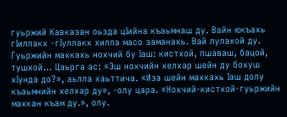гуьржий Кавказан оьзда цІийна къаьмнаш ду. Вайн юкъахь гІиллакх -гІуллакх хилла масо заманахь. Вай лулахой ду. Гуьржийн махкахь нохчий бу Іаш: кистхой, пшаваш, бацой, тушхой… Цаьрга ас: «Эш нохчийн хелхар шейн ду бохуш хІунда до?», аьлла хаьттича. «Иза шейн махкахь Іаш долу къаьмнийн хелхар ду», -олу цара. «Нохчий-кистхой-гуьржийн махкан къам ду.», олу.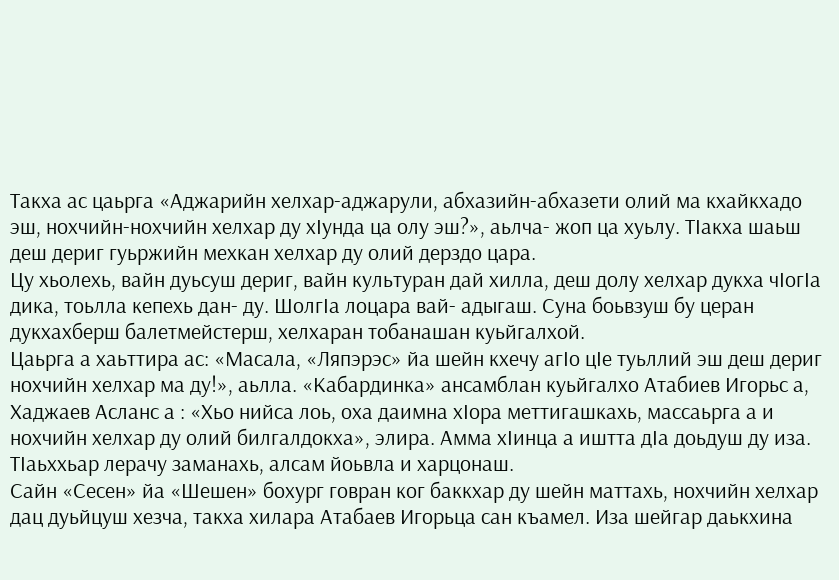Такха ас цаьрга «Аджарийн хелхар-аджарули, абхазийн-абхазети олий ма кхайкхадо эш, нохчийн-нохчийн хелхар ду хІунда ца олу эш?», аьлча- жоп ца хуьлу. ТІакха шаьш деш дериг гуьржийн мехкан хелхар ду олий дерздо цара.
Цу хьолехь, вайн дуьсуш дериг, вайн культуран дай хилла, деш долу хелхар дукха чІогІа дика, тоьлла кепехь дан- ду. ШолгІа лоцара вай- адыгаш. Суна боьвзуш бу церан дукхахберш балетмейстерш, хелхаран тобанашан куьйгалхой.
Цаьрга а хаьттира ас: «Масала, «Ляпэрэс» йа шейн кхечу агІо цІе туьллий эш деш дериг нохчийн хелхар ма ду!», аьлла. «Кабардинка» ансамблан куьйгалхо Атабиев Игорьс а, Хаджаев Асланс а : «Хьо нийса лоь, оха даимна хІора меттигашкахь, массаьрга а и нохчийн хелхар ду олий билгалдокха», элира. Амма хІинца а иштта дІа доьдуш ду иза. ТІаьххьар лерачу заманахь, алсам йоьвла и харцонаш.
Сайн «Сесен» йа «Шешен» бохург говран ког баккхар ду шейн маттахь, нохчийн хелхар дац дуьйцуш хезча, такха хилара Атабаев Игорьца сан къамел. Иза шейгар даькхина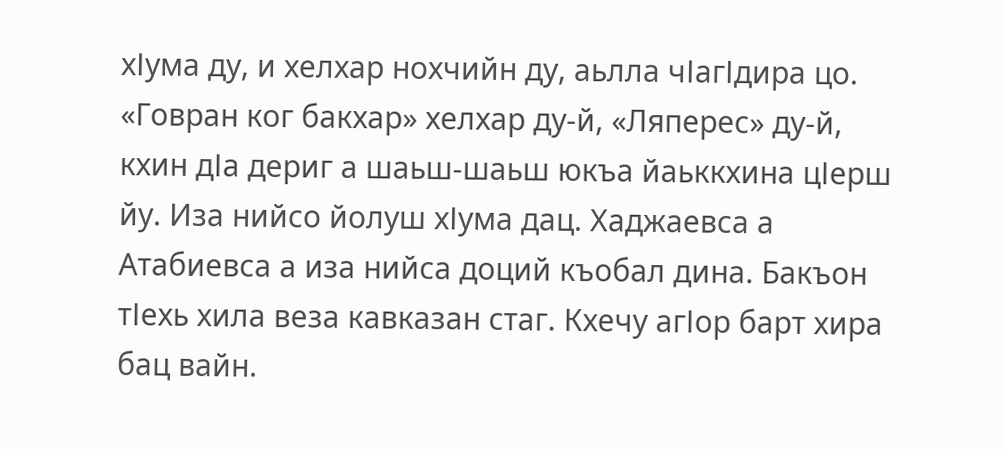хІума ду, и хелхар нохчийн ду, аьлла чІагІдира цо. «Говран ког бакхар» хелхар ду-й, «Ляперес» ду-й, кхин дІа дериг а шаьш-шаьш юкъа йаьккхина цІерш йу. Иза нийсо йолуш хІума дац. Хаджаевса а Атабиевса а иза нийса доций къобал дина. Бакъон тІехь хила веза кавказан стаг. Кхечу агІор барт хира бац вайн.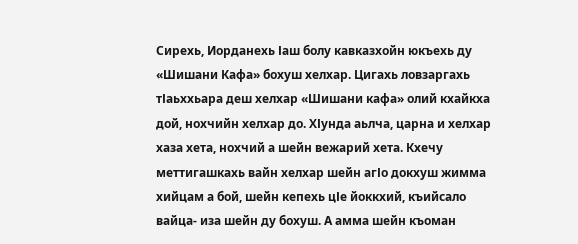Сирехь, Иорданехь Іаш болу кавказхойн юкъехь ду «Шишани Кафа» бохуш хелхар. Цигахь ловзаргахь тІаьххьара деш хелхар «Шишани кафа» олий кхайкха дой, нохчийн хелхар до. ХІунда аьлча, царна и хелхар хаза хета, нохчий а шейн вежарий хета. Кхечу меттигашкахь вайн хелхар шейн агІо докхуш жимма хийцам а бой, шейн кепехь цІе йоккхий, къийсало вайца- иза шейн ду бохуш. А амма шейн къоман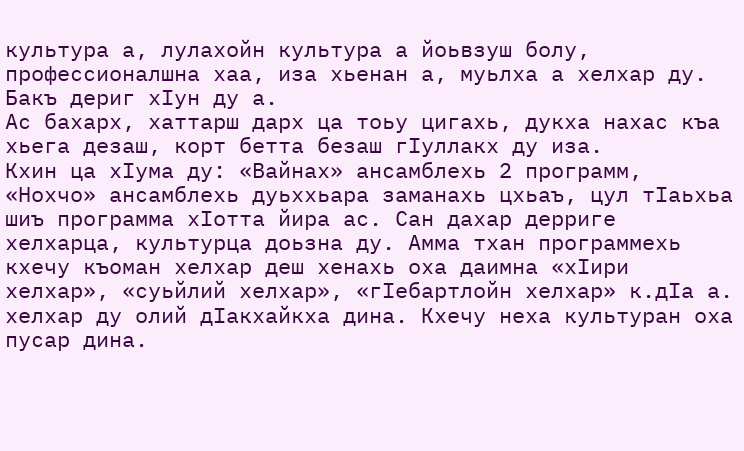культура а, лулахойн культура а йоьвзуш болу, профессионалшна хаа, иза хьенан а, муьлха а хелхар ду. Бакъ дериг хІун ду а.
Ас бахарх, хаттарш дарх ца тоьу цигахь, дукха нахас къа хьега дезаш, корт бетта безаш гІуллакх ду иза.
Кхин ца хІума ду: «Вайнах» ансамблехь 2 программ, «Нохчо» ансамблехь дуьххьара заманахь цхьаъ, цул тІаьхьа шиъ программа хІотта йира ас. Сан дахар дерриге хелхарца, культурца доьзна ду. Амма тхан программехь кхечу къоман хелхар деш хенахь оха даимна «хІири хелхар», «суьйлий хелхар», «гІебартлойн хелхар» к.дІа а. хелхар ду олий дІакхайкха дина. Кхечу неха культуран оха пусар дина.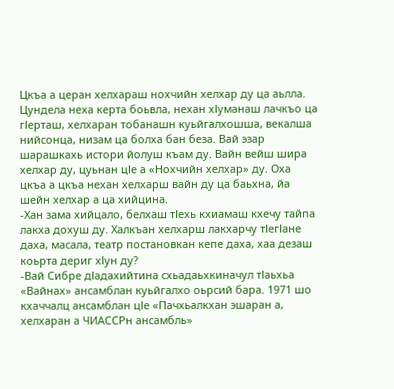Цкъа а церан хелхараш нохчийн хелхар ду ца аьлла. Цундела неха керта боьвла, нехан хІуманаш лачкъо ца гІерташ, хелхаран тобанашн куьйгалхошша, векалша нийсонца, низам ца болха бан беза. Вай эзар шарашкахь истори йолуш къам ду. Вайн вейш шира хелхар ду, цуьнан цІе а «Нохчийн хелхар» ду. Оха цкъа а цкъа нехан хелхарш вайн ду ца баьхна, йа шейн хелхар а ца хийцина.
-Хан зама хийцало, белхаш тІехь кхиамаш кхечу тайпа лакха дохуш ду. Халкъан хелхарш лакхарчу тІегІане даха, масала, театр постановкан кепе даха, хаа дезаш коьрта дериг хІун ду?
-Вай Сибре дІадахийтина схьадаьхкиначул тІаьхьа «Вайнах» ансамблан куьйгалхо оьрсий бара. 1971 шо кхаччалц ансамблан цІе «Пачхьалкхан эшаран а, хелхаран а ЧИАССРн ансамбль»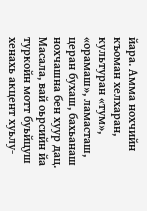йара. Амма нохчийн къоман хелхаран, культуран «тум», «орамаш», ламасташ, церан бухаш, бахьанаш нохчашна бен хуур дац. Масала, вай оьрсийн йа туркойн мотт буьйцуш хенахь акцент хуьлу-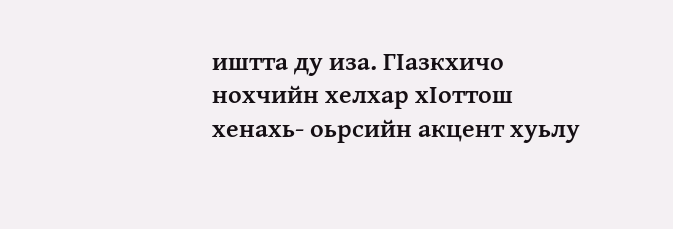иштта ду иза. ГІазкхичо нохчийн хелхар хІоттош хенахь- оьрсийн акцент хуьлу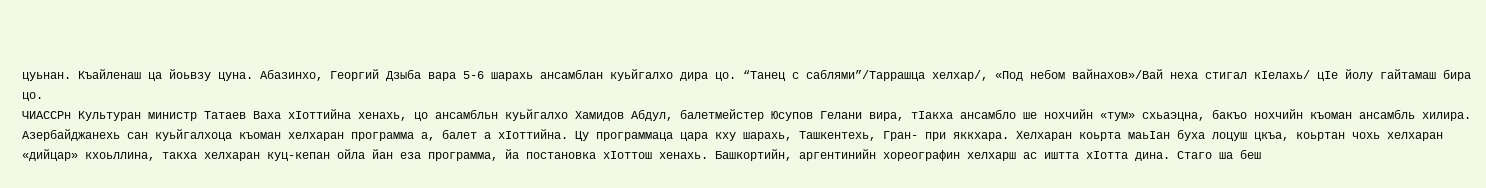цуьнан. Къайленаш ца йоьвзу цуна. Абазинхо, Георгий Дзыба вара 5-6 шарахь ансамблан куьйгалхо дира цо. “Танец с саблями”/Таррашца хелхар/, «Под небом вайнахов»/Вай неха стигал кІелахь/ цІе йолу гайтамаш бира цо.
ЧИАССРн Культуран министр Татаев Ваха хІоттийна хенахь, цо ансамбльн куьйгалхо Хамидов Абдул, балетмейстер Юсупов Гелани вира, тІакха ансамбло ше нохчийн «тум» схьаэцна, бакъо нохчийн къоман ансамбль хилира.
Азербайджанехь сан куьйгалхоца къоман хелхаран программа а, балет а хІоттийна. Цу программаца цара кху шарахь, Ташкентехь, Гран- при яккхара. Хелхаран коьрта маьІан буха лоцуш цкъа, коьртан чохь хелхаран «дийцар» кхоьллина, такха хелхаран куц-кепан ойла йан еза программа, йа постановка хІоттош хенахь. Башкортийн, аргентинийн хореографин хелхарш ас иштта хІотта дина. Стаго ша беш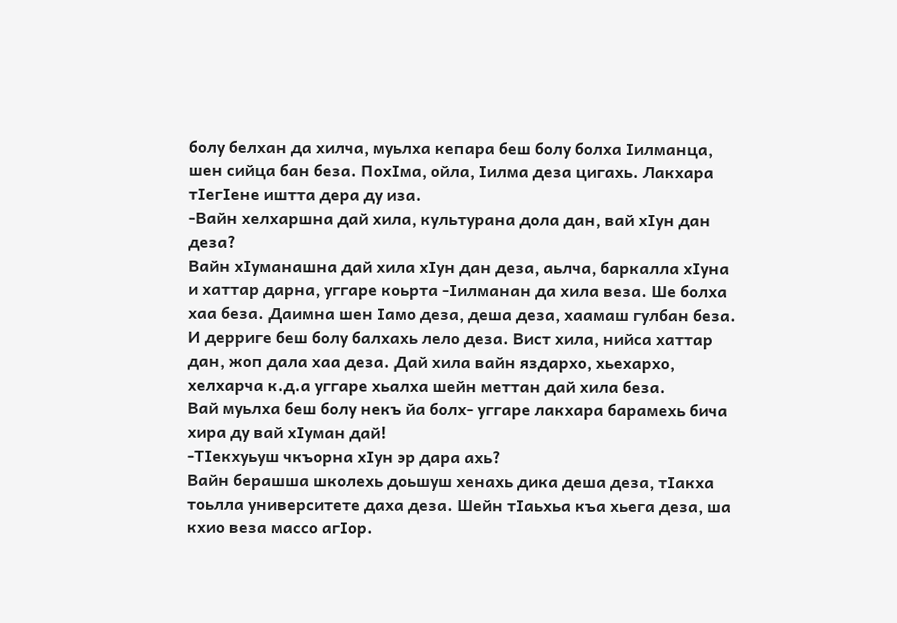болу белхан да хилча, муьлха кепара беш болу болха Іилманца, шен сийца бан беза. ПохІма, ойла, Іилма деза цигахь. Лакхара тІегІене иштта дера ду иза.
-Вайн хелхаршна дай хила, культурана дола дан, вай хІун дан деза?
Вайн хІуманашна дай хила хІун дан деза, аьлча, баркалла хІуна и хаттар дарна, уггаре коьрта -Іилманан да хила веза. Ше болха хаа беза. Даимна шен Іамо деза, деша деза, хаамаш гулбан беза. И дерриге беш болу балхахь лело деза. Вист хила, нийса хаттар дан, жоп дала хаа деза. Дай хила вайн яздархо, хьехархо, хелхарча к.д.а уггаре хьалха шейн меттан дай хила беза.
Вай муьлха беш болу некъ йа болх- уггаре лакхара барамехь бича хира ду вай хІуман дай!
-ТІекхуьуш чкъорна хІун эр дара ахь?
Вайн берашша школехь доьшуш хенахь дика деша деза, тІакха тоьлла университете даха деза. Шейн тІаьхьа къа хьега деза, ша кхио веза массо агІор.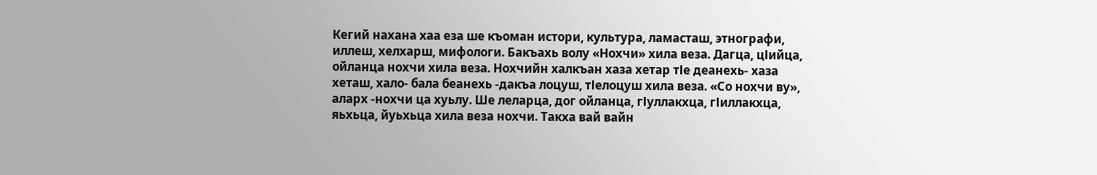Кегий нахана хаа еза ше къоман истори, культура, ламасташ, этнографи, иллеш, хелхарш, мифологи. Бакъахь волу «Нохчи» хила веза. Дагца, цІийца, ойланца нохчи хила веза. Нохчийн халкъан хаза хетар тІе деанехь- хаза хеташ, хало- бала беанехь -дакъа лоцуш, тІелоцуш хила веза. «Со нохчи ву», аларх -нохчи ца хуьлу. Ше леларца, дог ойланца, гІуллакхца, гІиллакхца, яьхьца, йуьхьца хила веза нохчи. Такха вай вайн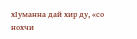хІуманна дай хир ду, «со нохчи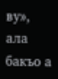ву», ала бакъо а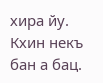хира йу. Кхин некъ бан а бац.